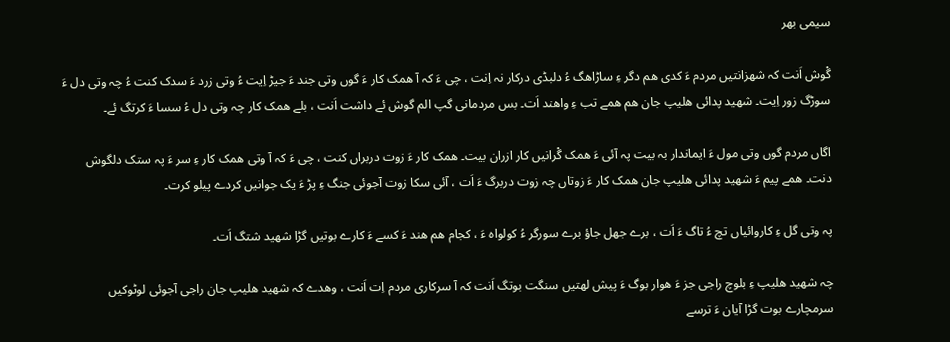سیمی بھر

گْوش اَنت کہ شھزانتیں مردم ءَ کدی ھم دگر ءِ ساڑاھگ ءُ دلبڈی درکار نہ اِنت ، چی ءَ کہ آ ھمک کار ءَ گوں وتی جند ءَ جیڑ اِیت ءُ وتی زرد ءَ سدک کنت ءُ چہ وتی دل ءَ سوڑگ زور اِیت۔ شھید پدائی ھلیپ جان ھم ھمے تب ءِ واھند اَت۔ بس مردمانی گپ الم گوش ئے داشت اَنت ، بلے ھمک کار چہ وتی دل ءُ سسا ءَ کرتگ ئے۔

اگاں مردم گوں وتی مول ءَ ایماندار بہ بیت پہ آئی ءَ ھمک گْرانیں کار ازران بیت۔ ھمک کار ءَ زوت دربراں کنت ، چی ءَ کہ آ وتی ھمک کار ءِ سر ءَ پہ ستک دلگوش دنت۔ ھمے پیم ءَ شھید پدائی ھلیپ جان ھمک کار ءَ زوتاں چہ زوت دربرگ ءَ اَت ، آئی سکا زوت آجوئی جنگ ءِ پڑ ءَ یک جوانیں کردے پیلو کرت۔

پہ وتی گل ءِ کاروائیاں تچ ءُ تاگ ءَ اَت ، برے جھل جاؤ برے سورگر ءُ کولواہ ءَ ، کجام ھم ھند ءَ کسے ءَ کارے بوتیں گڑا شھید شتگ اَت۔

چہ شھید ھلیپ ءِ بلوچ راجی جز ءَ ھوار بوگ ءَ پیش لھتیں سنگت بوتگ اَنت کہ آ سرکاری مردم اِت اَنت ، وھدے کہ شھید ھلیپ جان راجی آجوئی لوٹوکیں سرمچارے بوت گڑا آیان ءَ ترسے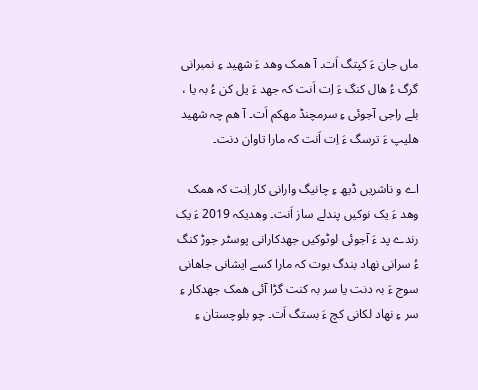ماں جان ءَ کپتگ اَت۔ آ ھمک وھد ءَ شھید ءِ نمبرانی گرگ ءُ ھال کنگ ءَ اِت اَنت کہ جھد ءَ یل کن ءُ بہ یا ، بلے راجی آجوئی ءِ سرمچنڈ مھکم اَت۔ آ ھم چہ شھید ھلیپ ءَ ترسگ ءَ اِت اَنت کہ مارا تاوان دنت۔

اے و ناشریں ڈیھ ءِ چانیگ وارانی کار اِنت کہ ھمک وھد ءَ یک نوکیں پندلے ساز اَنت۔ وھدیکہ 2019 ءَ یک رندے پد ءَ آجوئی لوٹوکیں جھدکارانی پوسٹر جوڑ کنگ ءُ سرانی نھاد بندگ بوت کہ مارا کسے ایشانی جاھانی سوج ءَ بہ دنت یا سر بہ کنت گڑا آئی ھمک جھدکار ءِ سر ءِ نھاد لکانی کچ ءَ بستگ اَت۔ چو بلوچستان ءِ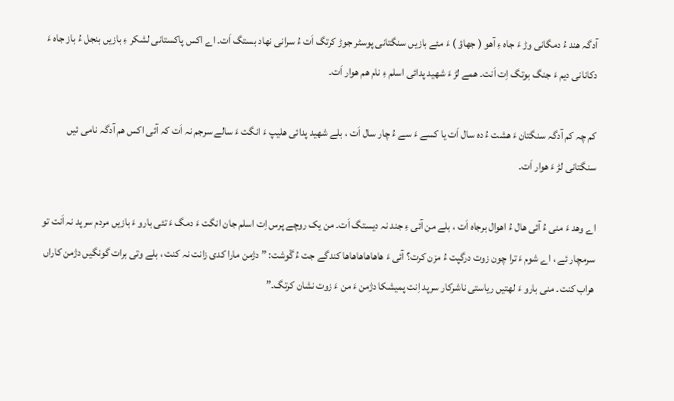آدگہ ھند ءُ دمگانی وڑ ءَ جاہ ءِ آھو ( جھاؤ ) ءَ مئے بازیں سنگتانی پوسٹر جوڑ کرتگ اَت ءُ سرانی نھاد بستگ اَت۔ اے اکس پاکستانی لشکر ءِ بازیں بنجل ءُ باز جاہ ءَ دکانانی دیم ءَ جنگ بوتگ اِت اَنت۔ ھمے لڑ ءَ شھید پدائی اسلم ءِ نام ھم ھوار اَت۔

کم چہ کم آدگہ سنگتان ءَ ھشت ءُ دہ سال اَت یا کسے ءَ سے ءُ چار سال اَت ، بلے شھید پدائی ھلیپ ءَ انگت ءَ سالے سرجم نہ اَت کہ آئی اکس ھم آدگہ نامی ئیں سنگتانی لڑ ءَ ھوار اَت۔

اے وھد ءَ منی ءُ آئی ھال ءُ اھوال برجاہ اَت ، بلے من آئی ءِ جند نہ دیستگ اَت۔ من یک روچے پرس اِت اسلم جان انگت ءَ دمگ ءَ تئی بارو ءَ بازیں مردم سرپد نہ اَنت تو سرمچار ئے ، اے شوم ءَ ترا چون زوت درگپت ءُ مزن کرت؟ آئی ءَ ھاھاھاھاھاھا کندگے جت ءُ گْوشت: ” دژمن مارا کدی زانت نہ کنت ، بلے وتی برات گونگیں دژمن کاراں ھراب کنت۔ منی بارو ءَ لھتیں ریاستی ناشرکار سرپد اِنت پمیشکا دژمن ءَ من ءَ زوت نشان کرتگ۔”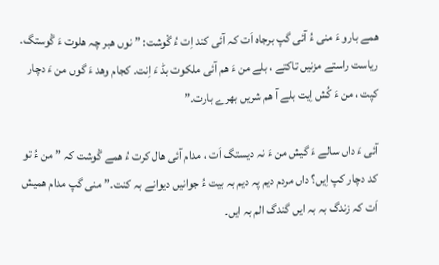ھمے بارو ءَ منی ءُ آئی گپ برجاہ اَت کہ آئی کند اِت ءُ گْوشت: ” نوں ھبر چہ ھلوت ءَ گْوستگ۔ ریاست راستے مزنیں تاکتے ، بلے من ءَ ھم آئی ملکوت بڈ ءَ اِنت۔ کجام وھد ءَ گوں من ءَ دچار کپت ، من ءَ کُش اِیت بلے آ ھم شریں بھرے بارت۔”

آئی ءَ داں سالے ءَ گیش من ءَ نہ دیستگ اَت ، مدام آئی ھال کرت ءُ ھمے گْوشت کہ ” من ءُ تو کد دچار کپ اِیں؟ داں مردم دیم پہ دیم بہ بیت ءُ جوانیں دیوانے بہ کنت۔” منی گپ مدام ھمیش اَت کہ زندگ بہ بہ ایں گندگ الم بہ ایں۔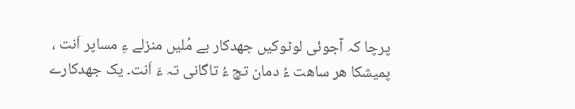پرچا کہ آجوئی لوٹوکیں جھدکار بے مُلیں منزلے ءِ مساپر اَنت ، پمیشکا ھر ساھت ءُ دمان تچ ءُ تاگانی تہ ءَ اَنت۔ یک جھدکارے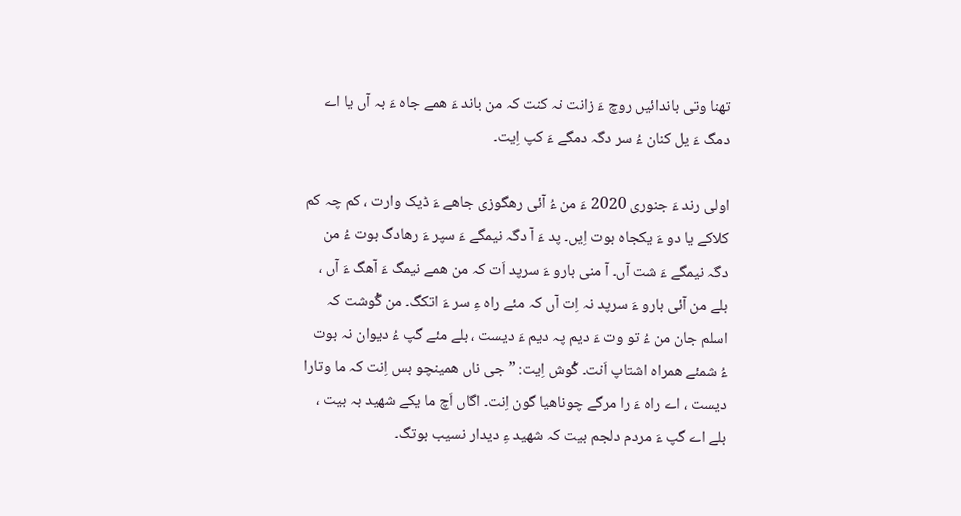تھنا وتی باندائیں روچ ءَ زانت نہ کنت کہ من باند ءَ ھمے جاہ ءَ بہ آں یا اے دمگ ءَ یل کنان ءُ سر دگہ دمگے ءَ کپ اِیت۔

اولی رند ءَ جنوری 2020 ءَ من ءُ آئی رھگوزی جاھے ءَ ڈیک وارت ، کم چہ کم کلاکے یا دو ءَ یکجاہ بوت اِیں۔ پد ءَ آ دگہ نیمگے ءَ سپر ءَ رھادگ بوت ءُ من دگہ نیمگے ءَ شت آں۔ آ منی بارو ءَ سرپد اَت کہ من ھمے نیمگ ءَ آھگ ءَ آں ، بلے من آئی بارو ءَ سرپد نہ اِت آں کہ مئے راہ ءِ سر ءَ اتکگ۔ من گْوشت کہ اسلم جان من ءُ تو وت ءَ دیم پہ دیم ءَ دیست ، بلے مئے گپ ءُ دیوان نہ بوت ءُ شمئے ھمراہ اشتاپ اَنت۔ گْوش اِیت: ” جی ناں ھمینچو بس اِنت کہ ما وتارا دیست ، اے راہ ءَ را مرگے چوناھیا گون اِنت۔ اگاں اَچ ما یکے شھید بہ بیت ، بلے اے گپ ءَ مردم دلجم بیت کہ شھید ءِ دیدار نسیب بوتگ۔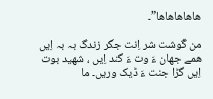ھاھاھاھاھا”۔

من گْوشت شر اِنت جگر زندگ بہ بہ اِیں ھمے جھان ءَ وت ءَ گند اِیں ، شھید بوت اِیں گڑا جنت ءَ ڈیک وریں۔ ما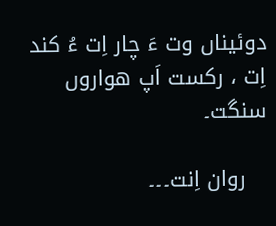دوئیناں وت ءَ چار اِت ءُ کند اِت ، رکست اَپ ھواروں سنگت۔

   روان اِنت۔۔۔